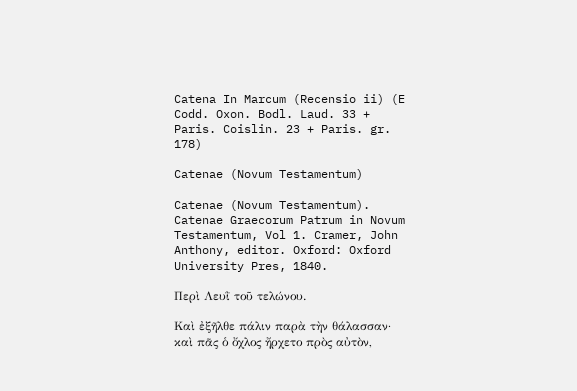Catena In Marcum (Recensio ii) (E Codd. Oxon. Bodl. Laud. 33 + Paris. Coislin. 23 + Paris. gr. 178)

Catenae (Novum Testamentum)

Catenae (Novum Testamentum). Catenae Graecorum Patrum in Novum Testamentum, Vol 1. Cramer, John Anthony, editor. Oxford: Oxford University Pres, 1840.

Περὶ Λευῒ τοῦ τελώνου.

Καὶ ἐξῆλθε πάλιν παρὰ τὴν θάλασσαν· καὶ πᾶς ὁ ὄχλος ἤρχετο πρὸς αὐτὸν,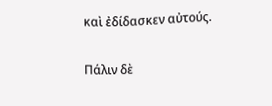καὶ ἐδίδασκεν αὐτούς.

Πάλιν δὲ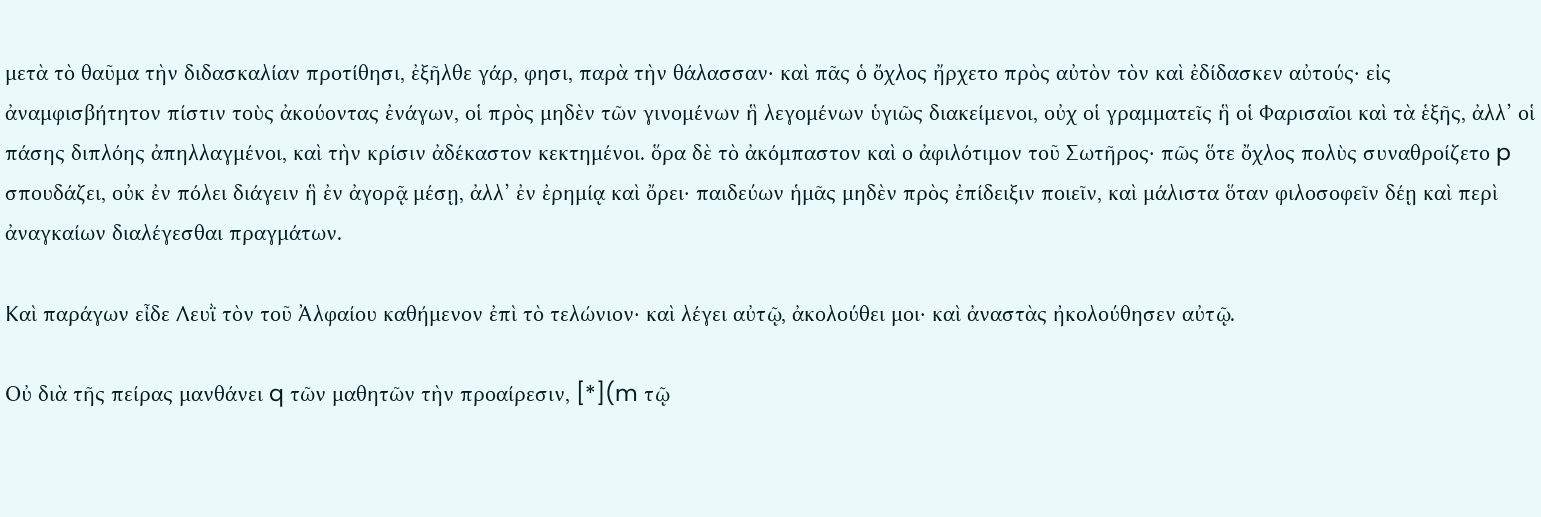μετὰ τὸ θαῦμα τὴν διδασκαλίαν προτίθησι, ἐξῆλθε γάρ, φησι, παρὰ τὴν θάλασσαν· καὶ πᾶς ὁ ὄχλος ἤρχετο πρὸς αὐτὸν τὸν καὶ ἐδίδασκεν αὐτούς· εἰς ἀναμφισβήτητον πίστιν τοὺς ἀκούοντας ἐνάγων, οἱ πρὸς μηδὲν τῶν γινομένων ἣ λεγομένων ὑγιῶς διακείμενοι, οὐχ οἱ γραμματεῖς ἣ οἱ Φαρισαῖοι καὶ τὰ ἑξῆς, ἀλλ’ οἱ πάσης διπλόης ἀπηλλαγμένοι, καὶ τὴν κρίσιν ἀδέκαστον κεκτημένοι. ὅρα δὲ τὸ ἀκόμπαστον καὶ ο ἀφιλότιμον τοῦ Σωτῆρος· πῶς ὅτε ὄχλος πολὺς συναθροίζετο p σπουδάζει, οὐκ ἐν πόλει διάγειν ἣ ἐν ἀγορᾷ μέσῃ, ἀλλ’ ἐν ἐρημίᾳ καὶ ὄρει· παιδεύων ἡμᾶς μηδὲν πρὸς ἐπίδειξιν ποιεῖν, καὶ μάλιστα ὅταν φιλοσοφεῖν δέῃ καὶ περὶ ἀναγκαίων διαλέγεσθαι πραγμάτων.

Καὶ παράγων εἶδε Λευῒ τὸν τοῦ Ἀλφαίου καθήμενον ἐπὶ τὸ τελώνιον· καὶ λέγει αὐτῷ, ἀκολούθει μοι· καὶ ἀναστὰς ἠκολούθησεν αὐτῷ.

Οὐ διὰ τῆς πείρας μανθάνει q τῶν μαθητῶν τὴν προαίρεσιν, [*](m τῷ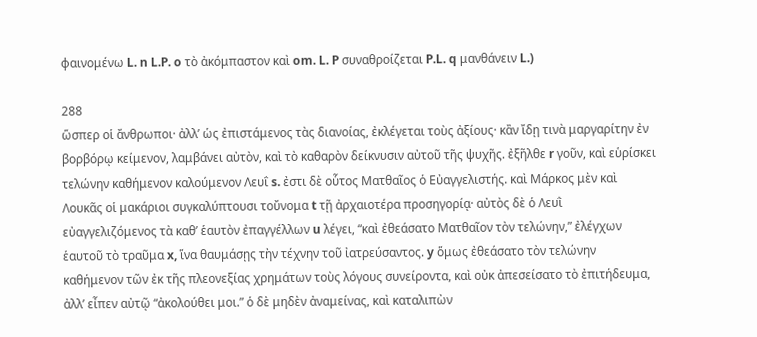φαινομένω L. n L.P. o τὸ ἀκόμπαστον καὶ om. L. P συναθροίζεται P.L. q μανθάνειν L.)

288
ὥσπερ οἱ ἄνθρωποι· ἀλλ’ ὡς ἐπιστάμενος τὰς διανοίας, ἐκλέγεται τοὺς ἀξίους· κἂν ἴδῃ τινὰ μαργαρίτην ἐν βορβόρῳ κείμενον, λαμβάνει αὐτὸν, καὶ τὸ καθαρὸν δείκνυσιν αὐτοῦ τῆς ψυχῆς. ἐξῆλθε r γοῦν, καὶ εὑρίσκει τελώνην καθήμενον καλούμενον Λευΐ s. ἐστι δὲ οὗτος Ματθαῖος ὁ Εὐαγγελιστής. καὶ Μάρκος μὲν καὶ Λουκᾶς οἱ μακάριοι συγκαλύπτουσι τοὔνομα t τῇ ἀρχαιοτέρα προσηγορίᾳ· αὐτὸς δὲ ὁ Λευῒ εὐαγγελιζόμενος τὰ καθ’ ἑαυτὸν ἐπαγγέλλων u λέγει, “καὶ ἐθεάσατο Mατθαῖον τὸν τελώνην,” ἐλέγχων ἑαυτοῦ τὸ τραῦμα x, ἵνα θαυμάσῃς τὴν τέχνην τοῦ ἰατρεύσαντος. y ὅμως ἐθεάσατο τὸν τελώνην καθήμενον τῶν ἐκ τῆς πλεονεξίας χρημάτων τοὺς λόγους συνείροντα, καὶ οὐκ ἀπεσείσατο τὸ ἐπιτήδευμα, ἀλλ’ εἶπεν αὐτῷ “ἀκολούθει μοι.” ὁ δὲ μηδὲν ἀναμείνας, καὶ καταλιπὼν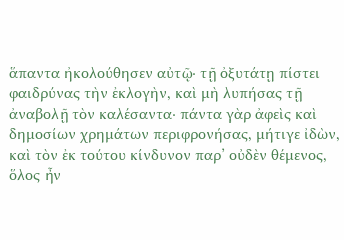ἅπαντα ἠκολούθησεν αὐτῷ· τῇ ὀξυτάτῃ πίστει φαιδρύνας τὴν ἐκλογὴν, καὶ μὴ λυπήσας τῇ ἀναβολῇ τὸν καλέσαντα· πάντα γὰρ ἀφεὶς καὶ δημοσίων χρημάτων περιφρονήσας, μήτιγε ἰδὼν, καὶ τὸν ἐκ τούτου κίνδυνον παρ’ οὐδὲν θέμενος, ὅλος ἦν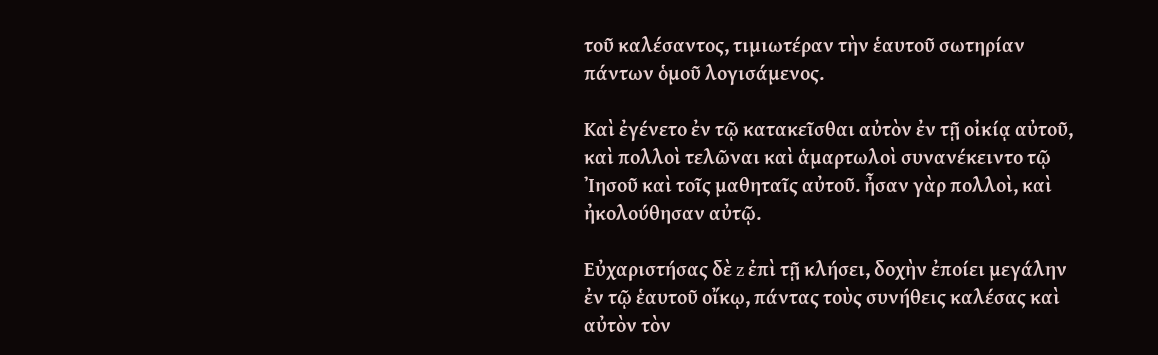τοῦ καλέσαντος, τιμιωτέραν τὴν ἑαυτοῦ σωτηρίαν πάντων ὁμοῦ λογισάμενος.

Καὶ ἐγένετο ἐν τῷ κατακεῖσθαι αὐτὸν ἐν τῇ οἰκίᾳ αὐτοῦ, καὶ πολλοὶ τελῶναι καὶ ἁμαρτωλοὶ συνανέκειντο τῷ Ἰησοῦ καὶ τοῖς μαθηταῖς αὐτοῦ. ἦσαν γὰρ πολλοὶ, καὶ ἠκολούθησαν αὐτῷ.

Εὐχαριστήσας δὲ z ἐπὶ τῇ κλήσει, δοχὴν ἐποίει μεγάλην ἐν τῷ ἑαυτοῦ οἴκῳ, πάντας τοὺς συνήθεις καλέσας καὶ αὐτὸν τὸν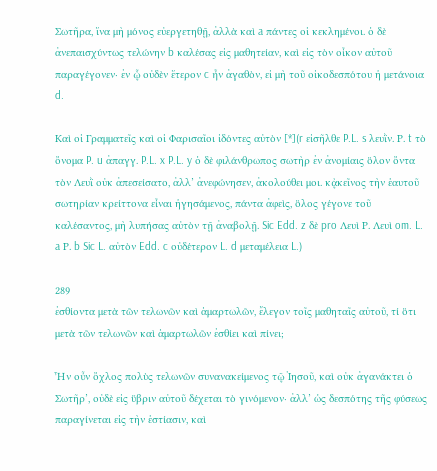Σωτῆρα, ἵνα μὴ μόνος εὐεργετηθῇ, ἀλλὰ καὶ a πάντες οἱ κεκλημένοι. ὁ δὲ ἀνεπαισχύντως τελώνην b καλέσας εἰς μαθητείαν, καὶ εἰς τὸν οἶκον αὐτοῦ παραγέγονεν· ἐν ᾧ οὐδὲν ἕτερον c ἦν ἀγαθὸν, εἰ μὴ τοῦ οἰκοδεσπότου ἡ μετάνοια d.

Καὶ οἱ Γραμματεῖς καὶ οἱ Φαρισαῖοι ἰδόντες αὐτὸν [*](r εἰσῆλθε P.L. s λευῒν. Ρ. t τὸ ὄνομα P. u ἀπαγγ. P.L. x P.L. y ὁ δὲ φιλάνθρωπος σωτὴρ ἐν ἀνομίαις ὅλον ὄντα τὸν Λευῒ οὐκ ἀπεσείσατο, ἀλλ’ ἀνεφώνησεν, ἀκολούθει μοι. κᾀκεῖνος τὴν ἑαυτοῦ σωτηρίαν κρείττονα εἶναι ἡγησάμενος, πάντα ἀφεὶς, ὅλος γέγονε τοῦ καλέσαντος, μὴ λυπήσας αὐτὸν τῇ ἀναβολῇ. Sic Edd. z δὲ pro Λευὶ Ρ. Λευὶ om. L. a Ρ. b Sic L. αὐτὸν Edd. c οὐδέτερον L. d μεταμέλεια L.)

289
ἐσθίοντα μετὰ τῶν τελωνῶν καὶ ἁμαρτωλῶν, ἔλεγον τοῖς μαθηταῖς αὐτοῦ, τί ὅτι μετὰ τῶν τελωνῶν καὶ ἁμαρτωλῶν ἐσθίει καὶ πίνει;

Ἦν οὖν ὄχλος πολὺς τελωνῶν συνανακείμενος τῷ Ἰησοῦ, καὶ οὐκ ἀγανάκτει ὁ Σωτῆρ’, οὐδὲ εἰς ὕβριν αὐτοῦ δέχεται τὸ γινόμενον· ἀλλ’ ὡς δεσπότης τῆς φύσεως παραγίνεται εἰς τὴν ἑστίασιν, καὶ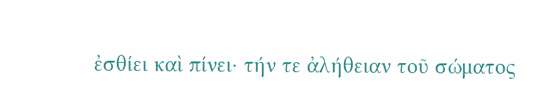ἐσθίει καὶ πίνει· τήν τε ἀλήθειαν τοῦ σώματος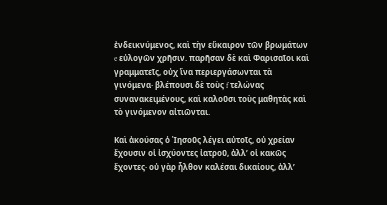ἐνδεικνύμενος, καὶ τὴν εὔκαιρον τῶν βρωμάτων e εὐλογῶν χρῆσιν. παρῆσαν δὲ καὶ Φαρισαῖοι καὶ γραμματεῖς, οὐχ ἵνα περιεργάσωνται τὰ γινόμενα· βλέπουσι δὲ τοὺς f τελώνας συνανακειμένους, καὶ καλοῦσι τοὺς μαθητὰς καὶ τὸ γινόμενον αἰτιῶνται.

Καὶ ἀκούσας ὁ Ἰησοῦς λέγει αὐτοῖς, οὐ χρείαν ἔχουσιν οἱ ἰσχύοντες ἰατροῦ, ἀλλ’ οἱ κακῶς ἔχοντες· οὐ γὰρ ἦλθον καλέσαι δικαίους, ἀλλ’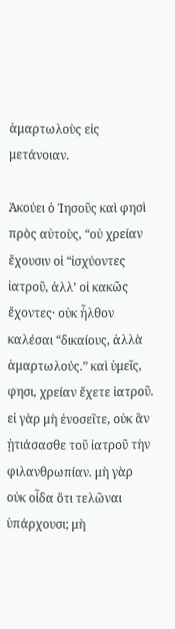ἁμαρτωλοὺς εἰς μετάνοιαν.

Ἀκούει ὁ Ἰησοῦς καὶ φησὶ πρὸς αὐτοὺς, “οὐ χρείαν ἔχουσιν οἱ “ἰσχύοντες ἰατροῦ, ἀλλ’ οἱ κακῶς ἔχοντες· οὐκ ἦλθον καλέσαι “δικαίους, ἀλλὰ ἁμαρτωλούς.” καὶ ὑμεῖς, φησι, χρείαν ἔχετε ἰατροῦ. εἰ γὰρ μὴ ἐνοσεῖτε, οὐκ ἃν ᾐτιάσασθε τοῦ ἰατροῦ τὴν φιλανθρωπίαν. μὴ γὰρ οὐκ οἶδα ὅτι τελῶναι ὑπάρχουσι; μὴ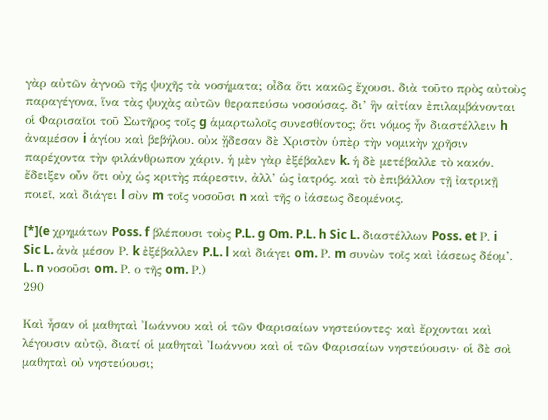γὰρ αὐτῶν ἀγνοῶ τῆς ψυχῆς τὰ νοσήματα; οἶδα ὅτι κακῶς ἔχουσι. διὰ τοῦτο πρὸς αὐτοὺς παραγέγονα, ἵνα τὰς ψυχὰς αὐτῶν θεραπεύσω νοσούσας. δι’ ἣν αἰτίαν ἐπιλαμβάνονται οἱ Φαρισαῖοι τοῦ Σωτῆρος τοῖς g ἁμαρτωλοῖς συνεσθίοντος; ὅτι νόμος ἦν διαστέλλειν h ἀναμέσον i ἁγίου καὶ βεβήλου. οὐκ ᾔδεσαν δὲ Χριστὸν ὑπὲρ τὴν νομικὴν χρῆσιν παρέχοντα τὴν φιλάνθρωπον χάριν. ἡ μὲν γὰρ ἐξέβαλεν k. ἡ δὲ μετέβαλλε τὸ κακόν. ἔδειξεν οὖν ὅτι οὐχ ὡς κριτὴς πάρεστιν, ἀλλ’ ὡς ἰατρός. καὶ τὸ ἐπιβάλλον τῇ ἰατρικῇ ποιεῖ, καὶ διάγει l σὺν m τοῖς νοσοῦσι n καὶ τῆς ο ἰάσεως δεομένοις.

[*](e χρημάτων Poss. f βλέπουσι τοὺς P.L. g Om. P.L. h Sic L. διαστέλλων Poss. et Ρ. i Sic L. ἀνὰ μέσον Ρ. k ἐξέβαλλεν P.L. l καὶ διάγει om. Ρ. m συνὼν τοῖς καὶ ἰάσεως δέομ’. L. n νοσοῦσι om. Ρ. ο τῆς om. Ρ.)
290

Καὶ ἦσαν οἱ μαθηταὶ Ἰωάννου καὶ οἱ τῶν Φαρισαίων νηστεύοντες· καὶ ἔρχονται καὶ λέγουσιν αὐτῷ, διατί οἱ μαθηταὶ Ἰωάννου καὶ οἱ τῶν Φαρισαίων νηστεύουσιν· οἱ δὲ σοὶ μαθηταὶ οὐ νηστεύουσι;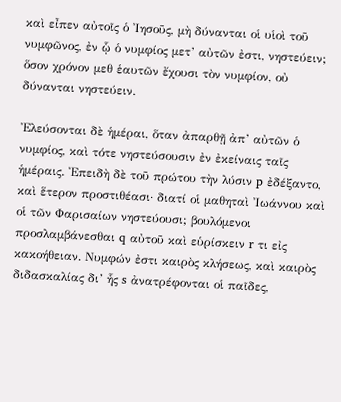καὶ εἶπεν αὐτοῖς ὁ Ἰησοῦς, μὴ δύνανται οἱ υἱοὶ τοῦ νυμφῶνος, ἐν ᾧ ὁ νυμφίος μετ’ αὐτῶν ἐστι, νηστεύειν; ὅσον χρόνον μεθ ἑαυτῶν ἔχουσι τὸν νυμφίον, οὐ δύνανται νηστεύειν.

Ἐλεύσονται δὲ ἡμέραι, ὅταν ἀπαρθῇ ἀπ’ αὐτῶν ὁ νυμφίος, καὶ τότε νηστεύσουσιν ἐν ἐκείναις ταῖς ἡμέραις. Ἐπειδὴ δὲ τοῦ πρώτου τὴν λύσιν p ἐδέξαντο, καὶ ἕτερον προστιθέασι· διατί οἱ μαθηταὶ Ἰωάννου καὶ οἱ τῶν Φαρισαίων νηστεύουσι; βουλόμενοι προσλαμβάνεσθαι q αὐτοῦ καὶ εὑρίσκειν r τι εἰς κακοήθειαν. Νυμφών ἐστι καιρὸς κλήσεως, καὶ καιρὸς διδασκαλίας δι’ ἧς s ἀνατρέφονται οἱ παῖδες,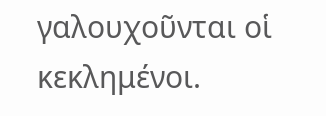γαλουχοῦνται οἱ κεκλημένοι.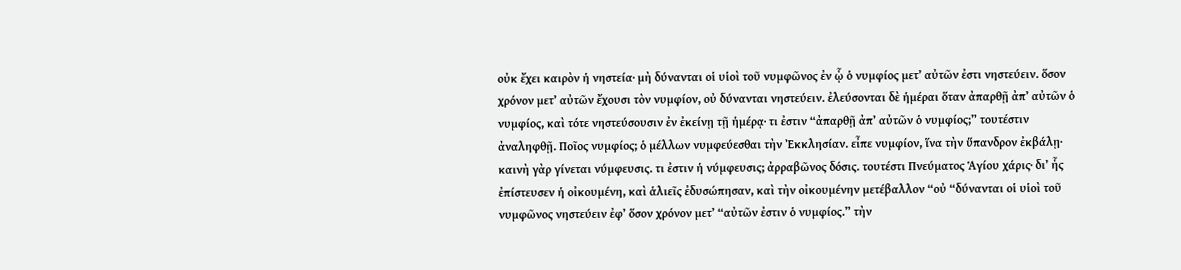οὐκ ἔχει καιρὸν ἡ νηστεία· μὴ δύνανται οἱ υἱοὶ τοῦ νυμφῶνος ἐν ᾧ ὁ νυμφίος μετ’ αὐτῶν ἐστι νηστεύειν. ὅσον χρόνον μετ’ αὐτῶν ἔχουσι τὸν νυμφίον, οὐ δύνανται νηστεύειν. ἐλεύσονται δὲ ἡμέραι ὅταν ἀπαρθῇ ἀπ’ αὐτῶν ὁ νυμφίος, καὶ τότε νηστεύσουσιν ἐν ἐκείνῃ τῇ ἡμέρᾳ· τι ἐστιν “ἀπαρθῇ ἀπ’ αὐτῶν ὁ νυμφίος;” τουτέστιν ἀναληφθῇ. Ποῖος νυμφίος; ὁ μέλλων νυμφεύεσθαι τὴν Ἐκκλησίαν. εἶπε νυμφίον, ἵνα τὴν ὕπανδρον ἐκβάλῃ· καινὴ γὰρ γίνεται νύμφευσις. τι ἐστιν ἡ νύμφευσις; ἀρραβῶνος δόσις. τουτέστι Πνεύματος Ἁγίου χάρις· δι’ ἧς ἐπίστευσεν ἡ οἰκουμένη, καὶ ἁλιεῖς ἐδυσώπησαν, καὶ τὴν οἰκουμένην μετέβαλλον “οὐ “δύνανται οἱ υἱοὶ τοῦ νυμφῶνος νηστεύειν ἐφ’ ὅσον χρόνον μετ’ “αὐτῶν ἐστιν ὁ νυμφίος.” τὴν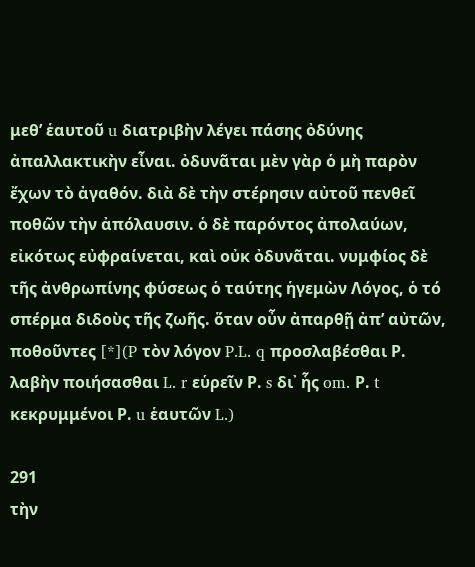μεθ’ ἑαυτοῦ u διατριβὴν λέγει πάσης ὀδύνης ἀπαλλακτικὴν εἶναι. ὀδυνᾶται μὲν γὰρ ὁ μὴ παρὸν ἔχων τὸ ἀγαθόν. διὰ δὲ τὴν στέρησιν αὐτοῦ πενθεῖ ποθῶν τὴν ἀπόλαυσιν. ὁ δὲ παρόντος ἀπολαύων, εἰκότως εὐφραίνεται, καὶ οὐκ ὀδυνᾶται. νυμφίος δὲ τῆς ἀνθρωπίνης φύσεως ὁ ταύτης ἡγεμὼν Λόγος, ὁ τό σπέρμα διδοὺς τῆς ζωῆς. ὅταν οὖν ἀπαρθῇ ἀπ’ αὐτῶν, ποθοῦντες [*](P τὸν λόγον P.L. q προσλαβέσθαι Ρ. λαβὴν ποιήσασθαι L. r εὑρεῖν Ρ. s δι᾿ ἧς om. Ρ. t κεκρυμμένοι Ρ. u ἑαυτῶν L.)

291
τὴν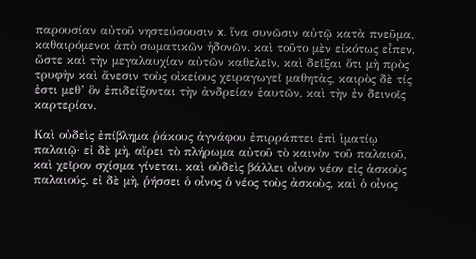παρουσίαν αὐτοῦ νηστεύσουσιν x. ἵνα συνῶσιν αὐτῷ κατὰ πνεῦμα, καθαιρόμενοι ἀπὸ σωματικῶν ἡδονῶν. καὶ τοῦτο μὲν εἰκότως εἶπεν, ὥστε καὶ τὴν μεγαλαυχίαν αὐτῶν καθελεῖν, καὶ δεῖξαι ὅτι μὴ πρὸς τρυφὴν καὶ ἄνεσιν τοὺς οἰκείους χειραγωγεῖ μαθητὰς, καιρὸς δὲ τίς ἐστι μεθ’ ὃν ἐπιδείξονται τὴν ἀνδρείαν ἑαυτῶν, καὶ τὴν ἐν δεινοῖς καρτερίαν.

Καὶ οὐδεὶς ἐπίβλημα ῥάκους ἀγνάφου ἐπιρράπτει ἐπὶ ἱματίῳ παλαιῷ· εἰ δὲ μὴ, αἴρει τὸ πλήρωμα αὐτοῦ τὸ καινὸν τοῦ παλαιοῦ, καὶ χεῖρον σχίσμα γίνεται. καὶ οὐδεὶς βάλλει οἶνον νέον εἰς ἀσκοὺς παλαιούς. εἰ δὲ μὴ, ῥήσσει ὁ οἶνος ὁ νέος τοὺς ἀσκοὺς, καὶ ὁ οἶνος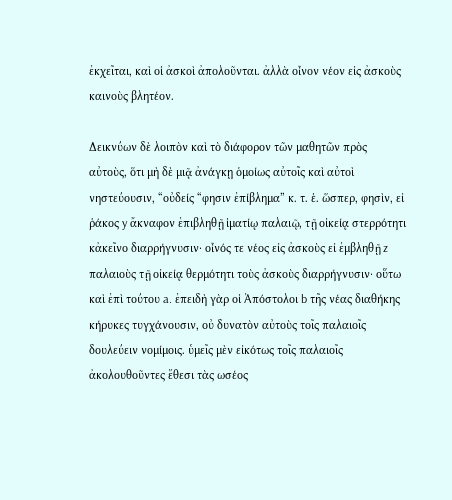ἐκχεῖται, καὶ οἱ ἀσκοὶ ἀπολοῦνται. ἀλλὰ οἶνον νέον εἰς ἀσκοὺς καινοὺς βλητέον.

Δεικνύων δὲ λοιπὸν καὶ τὸ διάφορον τῶν μαθητῶν πρὸς αὐτοὺς, ὅτι μὴ δὲ μιᾷ ἀνάγκῃ ὁμοίως αὐτοῖς καὶ αὐτοὶ νηστεύουσιν, “οὐδείς “φησιν ἐπίβλημα” κ. τ. ἑ. ὥσπερ, φησὶν, εἰ ῥάκος y ἄκναφον ἐπιβληθῇ ἱματίῳ παλαιῷ, τῇ οἰκείᾳ στερρότητι κἀκεῖνο διαρρήγνυσιν· οἶνός τε νέος εἰς ἀσκοὺς εἰ ἐμβληθῇ z παλαιοὺς τῇ οἰκείᾳ θερμότητι τοὺς ἀσκοὺς διαρρήγνυσιν· οὕτω καὶ ἐπὶ τούτου a. ἐπειδὴ γὰρ οἱ Ἀπόστολοι b τῆς νέας διαθήκης κήρυκες τυγχάνουσιν, οὐ δυνατὸν αὐτοὺς τοῖς παλαιοῖς δουλεύειν νομίμοις. ὑμεῖς μὲν εἰκότως τοῖς παλαιοῖς ἀκολουθοῦντες ἔθεσι τὰς ωσέος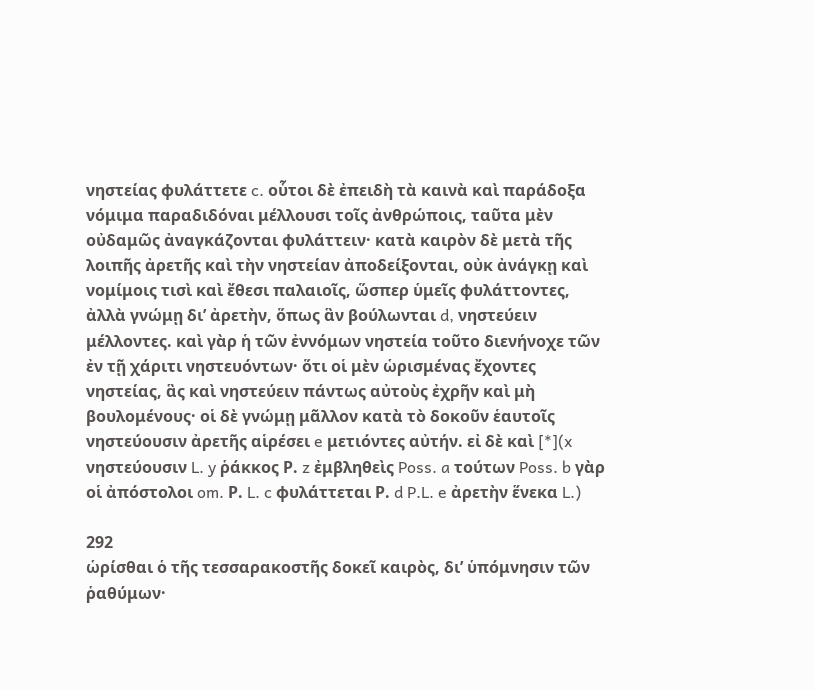νηστείας φυλάττετε c. οὗτοι δὲ ἐπειδὴ τὰ καινὰ καὶ παράδοξα νόμιμα παραδιδόναι μέλλουσι τοῖς ἀνθρώποις, ταῦτα μὲν οὐδαμῶς ἀναγκάζονται φυλάττειν· κατὰ καιρὸν δὲ μετὰ τῆς λοιπῆς ἀρετῆς καὶ τὴν νηστείαν ἀποδείξονται, οὐκ ἀνάγκῃ καὶ νομίμοις τισὶ καὶ ἔθεσι παλαιοῖς, ὥσπερ ὑμεῖς φυλάττοντες, ἀλλὰ γνώμῃ δι’ ἀρετὴν, ὅπως ἃν βούλωνται d, νηστεύειν μέλλοντες. καὶ γὰρ ἡ τῶν ἐννόμων νηστεία τοῦτο διενήνοχε τῶν ἐν τῇ χάριτι νηστευόντων· ὅτι οἱ μὲν ὡρισμένας ἔχοντες νηστείας, ἃς καὶ νηστεύειν πάντως αὐτοὺς ἐχρῆν καὶ μὴ βουλομένους· οἱ δὲ γνώμῃ μᾶλλον κατὰ τὸ δοκοῦν ἑαυτοῖς νηστεύουσιν ἀρετῆς αἱρέσει e μετιόντες αὐτήν. εἰ δὲ καὶ [*](x νηστεύουσιν L. y ῥάκκος Ρ. z ἐμβληθεὶς Poss. a τούτων Poss. b γὰρ οἱ ἀπόστολοι om. Ρ. L. c φυλάττεται Ρ. d P.L. e ἀρετὴν ἕνεκα L.)

292
ὡρίσθαι ὁ τῆς τεσσαρακοστῆς δοκεῖ καιρὸς, δι’ ὑπόμνησιν τῶν ῥαθύμων·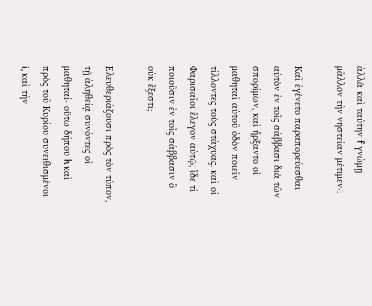ἀλλὰ καὶ ταύτην f γνώμῃ μᾶλλον τὴν νηστείαν μέτιμεν·.

Καὶ ἐγένετο παραπορεύεσθαι αὐτὸν ἐν τοῖς σάββασι διὰ τῶν σπορίμων, καὶ ἤρξαντο οἱ μαθηταὶ αὐτοῦ ὁδὸν ποιεῖν τίλλοντες τοὺς στάχυας. καὶ οἱ Φαρισαῖοι ἔλεγον αὐτῷ, ἴδε τί ποιοῦσιν ἐν τοῖς σάββασιν ὃ οὐκ ἔξεστι;

Ελευθεριάζουσι πρὸς τὸν τύπον, τῇ ἀληθείᾳ συνόντες οἱ μαθηταί· οὕτω δήπου h καὶ πρὸς τοῦ Κυρίου συνειθισμένοι i, καὶ τὴν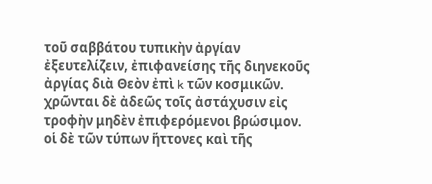τοῦ σαββάτου τυπικὴν ἀργίαν ἐξευτελίζειν, ἐπιφανείσης τῆς διηνεκοῦς ἀργίας διὰ Θεὸν ἐπὶ k τῶν κοσμικῶν. χρῶνται δὲ ἀδεῶς τοῖς ἀστάχυσιν εἰς τροφὴν μηδὲν ἐπιφερόμενοι βρώσιμον. οἱ δὲ τῶν τύπων ἥττονες καὶ τῆς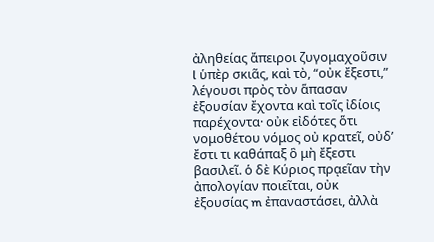ἀληθείας ἄπειροι ζυγομαχοῦσιν l ὑπὲρ σκιᾶς, καὶ τὸ, “οὐκ ἔξεστι,” λέγουσι πρὸς τὸν ἅπασαν ἐξουσίαν ἔχοντα καὶ τοῖς ἰδίοις παρέχοντα· οὐκ εἰδότες ὅτι νομοθέτου νόμος οὐ κρατεῖ, οὐδ’ ἔστι τι καθάπαξ ὃ μὴ ἔξεστι βασιλεῖ. ὁ δὲ Κύριος πρᾳεῖαν τὴν ἀπολογίαν ποιεῖται, οὐκ ἐξουσίας m ἐπαναστάσει, ἀλλὰ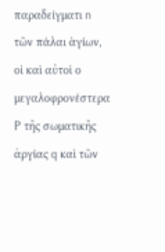παραδείγματι n τῶν πάλαι ἁγίων, οἱ καὶ αὐτοὶ ο μεγαλοφρονέστερα Ρ τῆς σωματικῆς ἀργίας q καὶ τῶν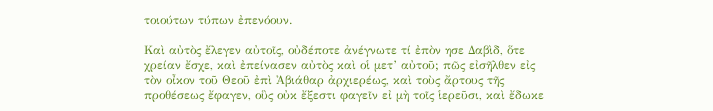τοιούτων τύπων ἐπενόουν.

Καὶ αὐτὸς ἔλεγεν αὐτοῖς, οὐδέποτε ἀνέγνωτε τί ἐπὸν ησε Δαβὶδ, ὅτε χρείαν ἔσχε, καὶ ἐπείνασεν αὐτὸς καὶ οἱ μετ’ αὐτοῦ; πῶς εἰσῆλθεν εἰς τὸν οἶκον τοῦ Θεοῦ ἐπὶ Ἀβιάθαρ ἀρχιερέως, καὶ τοὺς ἄρτους τῆς προθέσεως ἔφαγεν, οὓς οὐκ ἔξεστι φαγεῖν εἰ μὴ τοῖς ἱερεῦσι, καὶ ἔδωκε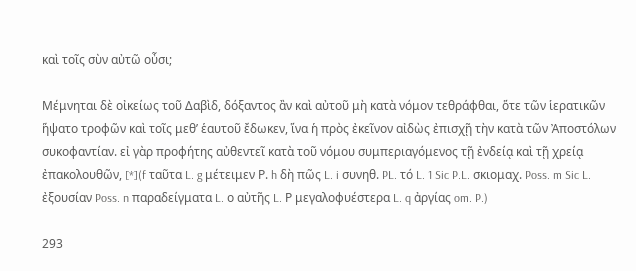καὶ τοῖς σὺν αὐτῶ οὖσι;

Μέμνηται δὲ οἰκείως τοῦ Δαβὶδ, δόξαντος ἂν καὶ αὐτοῦ μὴ κατὰ νόμον τεθράφθαι, ὅτε τῶν ἱερατικῶν ἥψατο τροφῶν καὶ τοῖς μεθ’ ἑαυτοῦ ἔδωκεν, ἵνα ἡ πρὸς ἐκεῖνον αἰδὼς ἐπισχῇ τὴν κατὰ τῶν Ἀποστόλων συκοφαντίαν. εἰ γὰρ προφήτης αὐθεντεῖ κατὰ τοῦ νόμου συμπεριαγόμενος τῇ ἐνδείᾳ καὶ τῇ χρείᾳ ἐπακολουθῶν, [*](f ταῦτα L. g μέτειμεν Ρ. h δὴ πῶς L. i συνηθ. PL. τό L. 1 Sic P.L. σκιομαχ. Poss. m Sic L. ἐξουσίαν Poss. n παραδείγματα L. ο αὐτῆς L. Ρ μεγαλοφυέστερα L. q ἀργίας om. P.)

293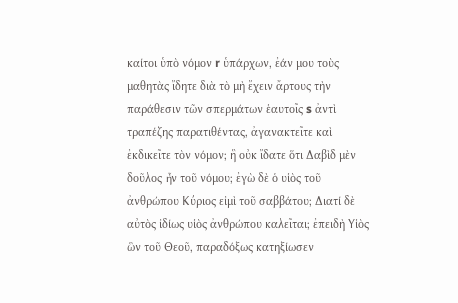καίτοι ὑπὸ νόμον r ὑπάρχων, ἐάν μου τοὺς μαθητὰς ἴδητε διὰ τὸ μὴ ἔχειν ἄρτους τὴν παράθεσιν τῶν σπερμάτων ἑαυτοῖς s ἀντὶ τραπέζης παρατιθέντας, ἀγανακτεῖτε καὶ ἐκδικεῖτε τὸν νόμον; ἣ οὐκ ἴδατε ὅτι Δαβὶδ μὲν δοῦλος ἦν τοῦ νόμου; ἐγὼ δὲ ὁ υἱὸς τοῦ ἀνθρώπου Κύριος εἰμὶ τοῦ σαββάτου; Διατί δὲ αὐτὸς ἰδίως υἱὸς ἀνθρώπου καλεῖται; ἐπειδὴ Υἱὸς ὣν τοῦ Θεοῦ, παραδόξως κατηξίωσεν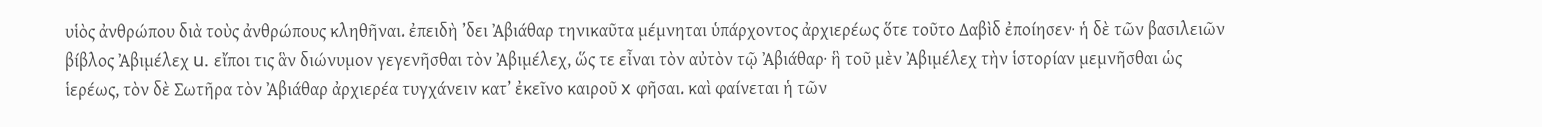υἱὸς ἀνθρώπου διὰ τοὺς ἀνθρώπους κληθῆναι. ἐπειδὴ ’δει Ἀβιάθαρ τηνικαῦτα μέμνηται ὑπάρχοντος ἀρχιερέως ὅτε τοῦτο Δαβὶδ ἐποίησεν· ἡ δὲ τῶν βασιλειῶν βίβλος Ἀβιμέλεχ u. εἴποι τις ἃν διώνυμον γεγενῆσθαι τὸν Ἀβιμέλεχ, ὥς τε εἶναι τὸν αὐτὸν τῷ Ἀβιάθαρ· ἣ τοῦ μὲν Ἀβιμέλεχ τὴν ἱστορίαν μεμνῆσθαι ὡς ἱερέως, τὸν δὲ Σωτῆρα τὸν Ἀβιάθαρ ἀρχιερέα τυγχάνειν κατ’ ἐκεῖνο καιροῦ x φῆσαι. καὶ φαίνεται ἡ τῶν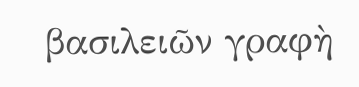βασιλειῶν γραφὴ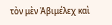τὸν μὲν Ἀβιμέλεχ καὶ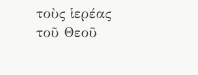τοὺς ἱερέας τοῦ Θεοῦ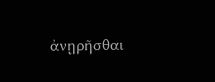ἀνῃρῆσθαι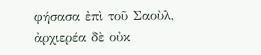φήσασα ἐπὶ τοῦ Σαοὺλ, ἀρχιερέα δὲ οὐκ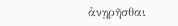ἀνῃρῆσθαι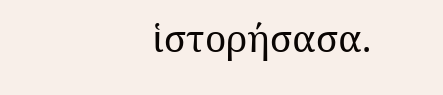ἱστορήσασα.